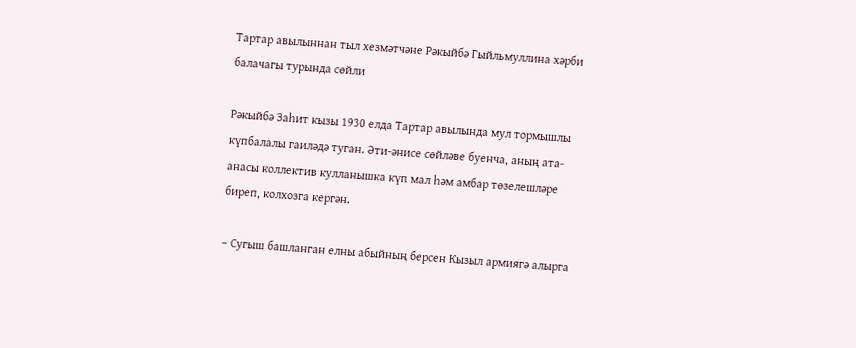Тартар авылыннан тыл хезмәтчәне Рәкыйбә Гыйльмуллина хәрби балачагы турында сөйли

Рәкыйбә Заһит кызы 1930 елда Тартар авылында мул тормышлы күпбалалы гаиләдә туган. Әти-әнисе сөйләве буенча, аның ата-анасы коллектив кулланышка күп мал һәм амбар төзелешләре биреп, колхозга кергән.

– Сугыш башланган елны абыйның берсен Кызыл армиягә алырга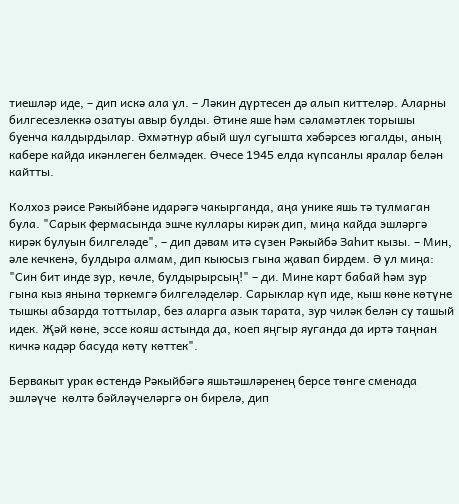тиешләр иде, – дип искә ала ул. – Ләкин дүртесен дә алып киттеләр. Аларны билгесезлеккә озатуы авыр булды. Әтине яше һәм сәламәтлек торышы буенча калдырдылар. Әхмәтнур абый шул сугышта хәбәрсез югалды, аның кабере кайда икәнлеген белмәдек. Өчесе 1945 елда күпсанлы яралар белән кайтты.

Колхоз рәисе Рәкыйбәне идарәгә чакырганда, аңа унике яшь тә тулмаган була. "Сарык фермасында эшче куллары кирәк дип, миңа кайда эшләргә кирәк булуын билгеләде", – дип дәвам итә сүзен Рәкыйбә Заһит кызы. – Мин, әле кечкенә, булдыра алмам, дип кыюсыз гына җавап бирдем. Ә ул миңа: "Син бит инде зур, көчле, булдырырсың!" – ди. Мине карт бабай һәм зур гына кыз янына төркемгә билгеләделәр. Сарыклар күп иде, кыш көне көтүне тышкы абзарда тоттылар, без аларга азык тарата, зур чиләк белән су ташый идек. Җәй көне, эссе кояш астында да, коеп яңгыр яуганда да иртә таңнан кичкә кадәр басуда көтү көттек".

Бервакыт урак өстендә Рәкыйбәгә яшьтәшләренең берсе төнге сменада эшләүче  көлтә бәйләүчеләргә он бирелә, дип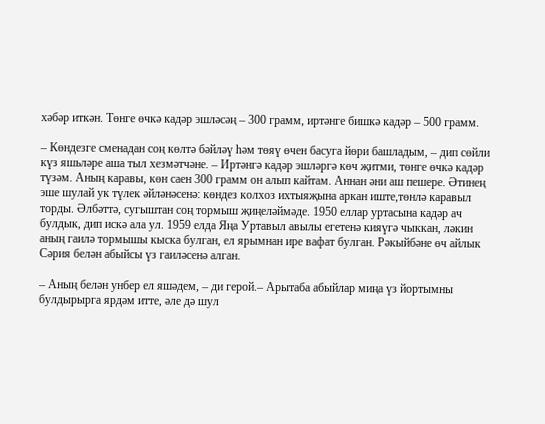хәбәр иткән. Төнге өчкә кадәр эшләсәң – 300 грамм, иртәнге бишкә кадәр – 500 грамм.

– Көндезге сменадан соң көлтә бәйләү һәм төяү өчен басуга йөри башладым, – дип сөйли күз яшьләре аша тыл хезмәтчәне. – Иртәнгә кадәр эшләргә көч җитми, төнге өчкә кадәр түзәм. Аның каравы, көн саен 300 грамм он алып кайтам. Аннан әни аш пешере. Әтинең эше шулай ук түлек әйләнәсенә: көндез колхоз ихтыяҗына аркан иште,төнлә каравыл торды. Әлбәттә, сугыштан соң тормыш җиңеләймәде. 1950 еллар уртасына кадәр ач  булдык, дип искә ала ул. 1959 елда Яңа Уртавыл авылы егетенә кияүгә чыккан, ләкин аның гаилә тормышы кыска булган, ел ярымнан ире вафат булган. Рәкыйбәне өч айлык Сәрия белән абыйсы үз гаиләсенә алган.

– Аның белән унбер ел яшәдем, – ди герой.– Арытаба абыйлар миңа үз йортымны булдырырга ярдәм итте, әле дә шул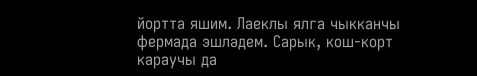йортта яшим. Лаеклы ялга чыкканчы фермада эшләдем. Сарык, кош-корт караучы да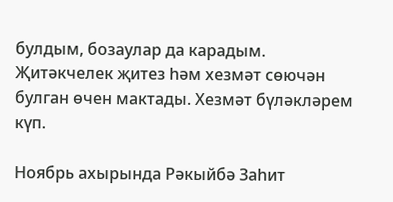булдым, бозаулар да карадым. Җитәкчелек җитез һәм хезмәт сөючән булган өчен мактады. Хезмәт бүләкләрем күп.

Ноябрь ахырында Рәкыйбә Заһит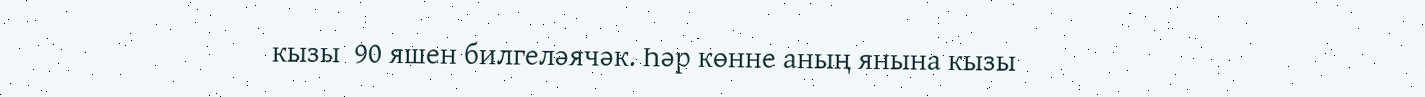кызы  90 яшен билгеләячәк. Һәр көнне аның янына кызы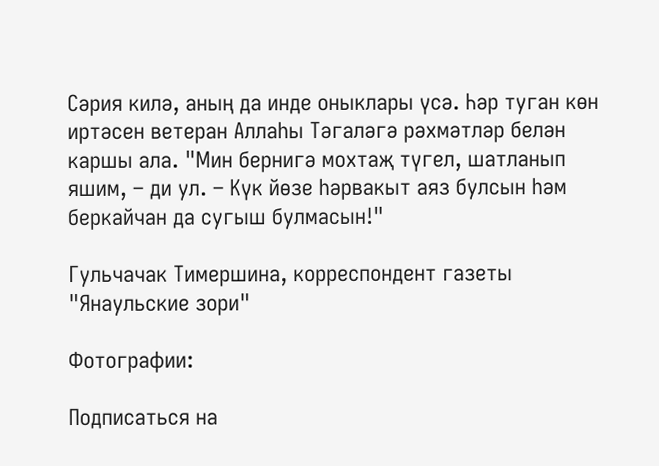Сәрия килә, аның да инде оныклары үсә. Һәр туган көн иртәсен ветеран Аллаһы Тәгаләгә рәхмәтләр белән каршы ала. "Мин бернигә мохтаҗ түгел, шатланып яшим, – ди ул. – Күк йөзе һәрвакыт аяз булсын һәм беркайчан да сугыш булмасын!"

Гульчачак Тимершина, корреспондент газеты "Янаульские зори"

Фотографии:

Подписаться на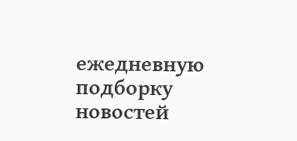ежедневную подборку новостей